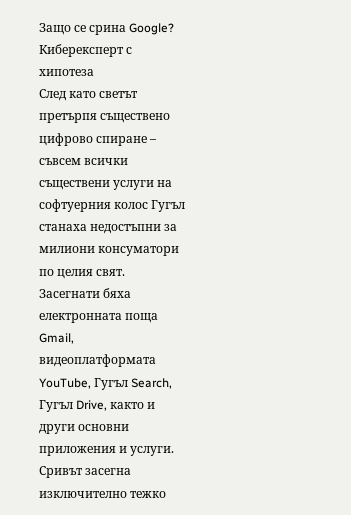Защо се срина Google? Киберексперт с хипотеза
След като светът претърпя съществено цифрово спиране – съвсем всички съществени услуги на софтуерния колос Гугъл станаха недостъпни за милиони консуматори по целия свят. Засегнати бяха електронната поща Gmail, видеоплатформата YouTube, Гугъл Search, Гугъл Drive, както и други основни приложения и услуги.
Сривът засегна изключително тежко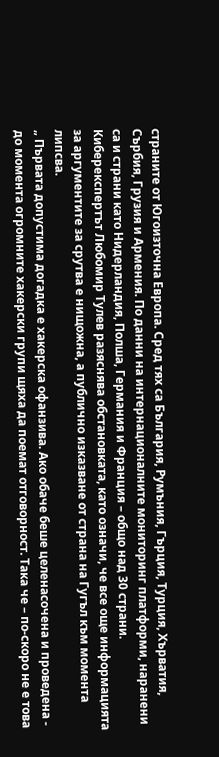страните от Югоизточна Европа. Сред тях са България, Румъния, Гърция, Турция, Хърватия, Сърбия, Грузия и Армения. По данни на интернационалните мониторинг платформи, наранени са и страни като Нидерландия, Полша, Германия и Франция – общо над 30 страни.
Киберекспертът Любомир Тулев разяснява обстановката, като означи, че все още информацията за аргументите за срутва е нищожна, а публично изказване от страна на Гугъл към момента липсва.
„ Първата допустима догадка е хакерска офанзива. Ако обаче беше целенасочена и проведена - до момента огромните хакерски групи щяха да поемат отговорност. Така че – по-скоро не е това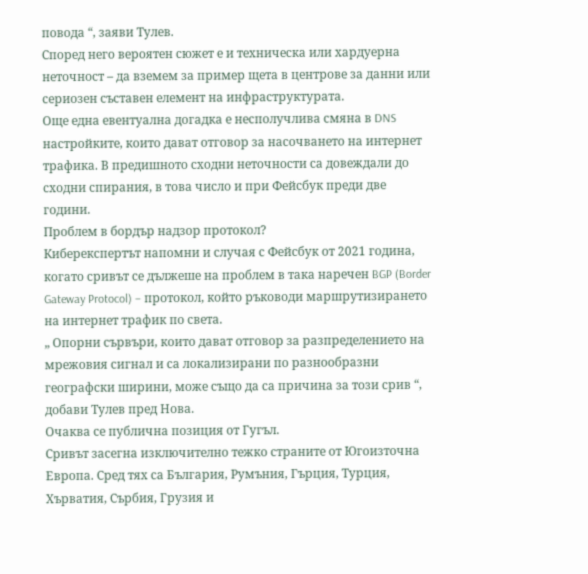повода “, заяви Тулев.
Според него вероятен сюжет е и техническа или хардуерна неточност – да вземем за пример щета в центрове за данни или сериозен съставен елемент на инфраструктурата.
Още една евентуална догадка е несполучлива смяна в DNS настройките, които дават отговор за насочването на интернет трафика. В предишното сходни неточности са довеждали до сходни спирания, в това число и при Фейсбук преди две години.
Проблем в бордър надзор протокол?
Киберекспертът напомни и случая с Фейсбук от 2021 година, когато сривът се дължеше на проблем в така наречен BGP (Border Gateway Protocol) – протокол, който ръководи маршрутизирането на интернет трафик по света.
„ Опорни сървъри, които дават отговор за разпределението на мрежовия сигнал и са локализирани по разнообразни географски ширини, може също да са причина за този срив “, добави Тулев пред Нова.
Очаква се публична позиция от Гугъл.
Сривът засегна изключително тежко страните от Югоизточна Европа. Сред тях са България, Румъния, Гърция, Турция, Хърватия, Сърбия, Грузия и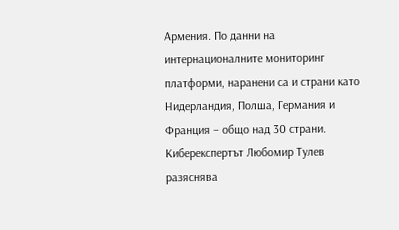Армения. По данни на интернационалните мониторинг платформи, наранени са и страни като Нидерландия, Полша, Германия и Франция – общо над 30 страни.
Киберекспертът Любомир Тулев разяснява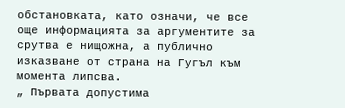обстановката, като означи, че все още информацията за аргументите за срутва е нищожна, а публично изказване от страна на Гугъл към момента липсва.
„ Първата допустима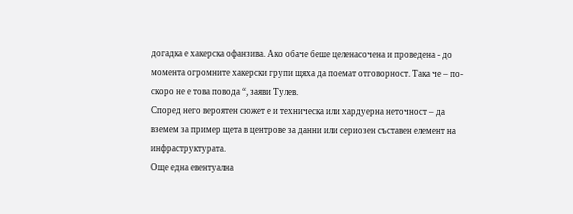догадка е хакерска офанзива. Ако обаче беше целенасочена и проведена - до момента огромните хакерски групи щяха да поемат отговорност. Така че – по-скоро не е това повода “, заяви Тулев.
Според него вероятен сюжет е и техническа или хардуерна неточност – да вземем за пример щета в центрове за данни или сериозен съставен елемент на инфраструктурата.
Още една евентуална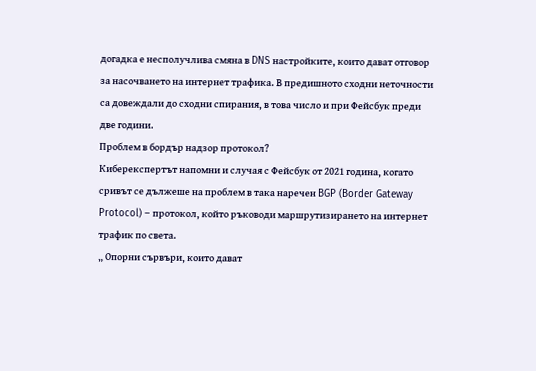догадка е несполучлива смяна в DNS настройките, които дават отговор за насочването на интернет трафика. В предишното сходни неточности са довеждали до сходни спирания, в това число и при Фейсбук преди две години.
Проблем в бордър надзор протокол?
Киберекспертът напомни и случая с Фейсбук от 2021 година, когато сривът се дължеше на проблем в така наречен BGP (Border Gateway Protocol) – протокол, който ръководи маршрутизирането на интернет трафик по света.
„ Опорни сървъри, които дават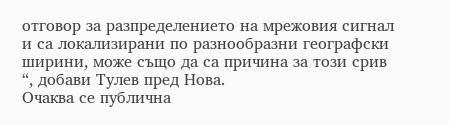отговор за разпределението на мрежовия сигнал и са локализирани по разнообразни географски ширини, може също да са причина за този срив “, добави Тулев пред Нова.
Очаква се публична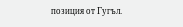позиция от Гугъл.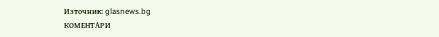Източник: glasnews.bg
КОМЕНТАРИ